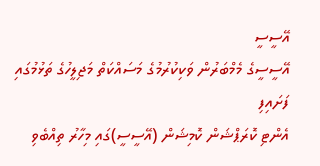އޭސީސީ
އޭސީސީގެ މެމްބަރުން ވަކިކުރުމުގެ މަސައްކަތް މަޖިލީހުގެ ތަޅުމުގައި ފަށައިފި
އެންޓި ކޮރަޕްޝަން ކޮމިޝަން (އޭސީސީ)ގައި މިހާރު ތިއްބެވި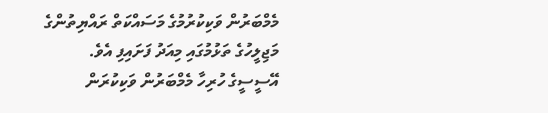މެމްބަރުން ވަކިކުރުމުގެ މަސައްކަތް ރައްޔިތުންގެ މަޖިލީހުގެ ތަޅުމުގައި މިއަދު ފަށައިފި އެވެ.
އޭސީސީގެ ހުރިހާ މެމްބަރުން ވަކިކުރަން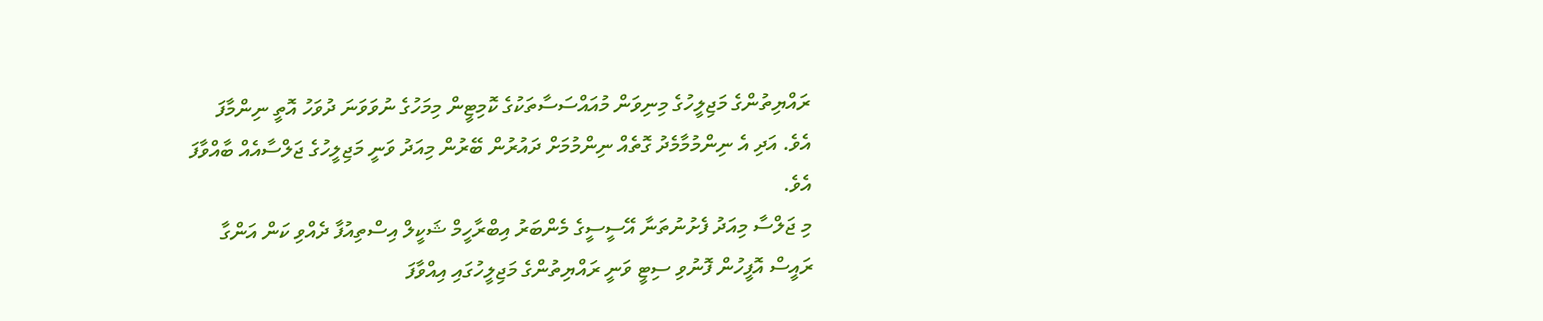ރައްޔިތުންގެ މަޖިލީހުގެ މިނިވަން މުއައްސަސާތަކުގެ ކޮމިޓީން މިމަހުގެ ނުވަވަނަ ދުވަހު އޮތީ ނިންމާފަ އެވެ. އަދި އެ ނިންމުމާމެދު ގޮތެއް ނިންމުމަށް ދައުރުން ބޭރުން މިއަދު ވަނީ މަޖިލީހުގެ ޖަލްސާއެއް ބާއްވާފަ އެވެ.
މި ޖަލްސާ މިއަދު ފެށުނުތަނާ އޭސީސީގެ މެންބަރު އިބްރާހީމް ޝަކީލް އިސްތިއުފާ ދެއްވި ކަން އަންގާ ރައީސް އޮފީހުން ފޮނުވި ސިޓީ ވަނީ ރައްޔިތުންގެ މަޖިލީހުގައި އިއްވާފަ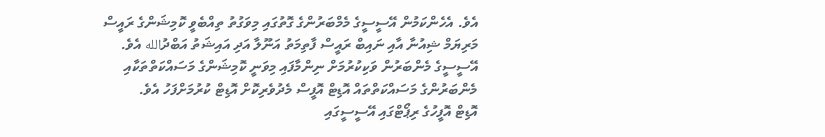އެވެ. އެހެންކަމުން އޭސީސީގެ މެމްބަރުންގެ ގޮތުގައި މިވަގުތު ތިއްބެވީ ކޮމިޝަންގެ ރައީސް މަރިޔަމް ޝިއުނާ އާއި ނައިބް ރައީސް ފާތިމަތު އަނޫލާ އަދި އައިޝަތު އަބްދުالله އެވެ.
އޭސީސީގެ މެންބަރުން ވަކިކުރުމަށް ނިންމާފައި މިވަނީ ކޮމިޝަންގެ މަސައްކަތްތަކާއި މެންބަރުންގެ މަސައްކަތްތައް އޮޑިޓް އޮފީސް މެދުވެރިކޮށް އޮޑިޓް ކުރުމަށްފަހު އެވެ.
އޮޑިޓް އޮފީހުގެ ރިޕޯޓްގައި އޭސީސީގައި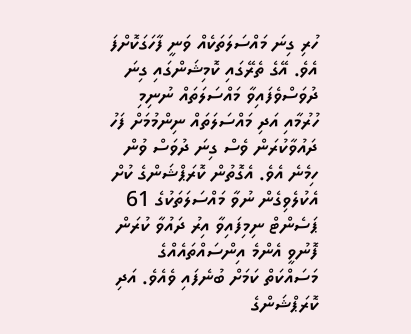ހުރި ގިނަ މައްސަލަތަކެއް ވަނީ ފާހަގަކޮށްފަ އެވެ. އޭގެ ތެރޭގައި ކޮމިޝަންގައި ގިނަ ދުވަސްވެފައިވާ މައްސަލަތައް ނުނިމި ހުރުމާއި އަދި މައްސަލަތައް ނިންމުމަށް ފަހު ދައުވާކުރަން ވެސް ގިނަ ދުވަސް ވުން ހިމެނެ އެވެ. އެގޮތުން ކޮރަޕްޝަންގެ ކުށް އެކުލެވިގެން ނުވާ މައްސަލަތަކުގެ 61 ޕަސެންޓް ނިމިފައިވާ އިރު ދައުވާ ކުރަން ފޮނުވީ އެންމެ އިންސައްތައެއްގެ މަސައްކަތް ކަމަށް ބުނެފައި ވެއެވެ. އަދި ކޮރަޕްޝަންގެ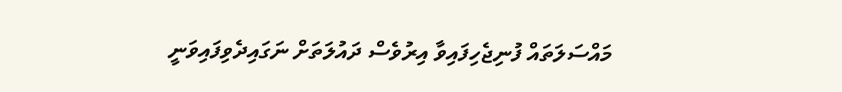މައްސަލަތައް ފުނިޖެހިފައިވާ އިރުވެސް ދައުލަތަށް ނަގައިދެވިފައިވަނީ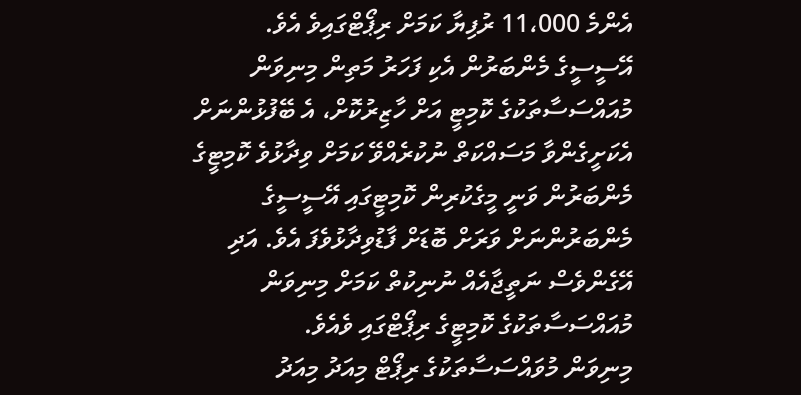އެންމެ 11،000 ރުފިޔާ ކަމަށް ރިޕޯޓްގައިވެ އެވެ.
އޭސީސީގެ މެންބަރުން އެކި ފަހަރު މަތިން މިނިވަން މުއައްސަސާތަކުގެ ކޮމިޓީ އަށް ހާޒިރުކޮށް، އެ ބޭފުޅުންނަށް އެކަށީގެންވާ މަސައްކަތް ނުކުރެއްވޭ ކަމަށް ވިދާޅުވެ ކޮމިޓީގެ މެންބަރުން ވަނީ މީގެކުރިން ކޮމިޓީގައި އޭސީސީގެ މެންބަރުންނަށް ވަރަށް ބޮޑަށް ފާޑުވިދާޅުވެފަ އެވެ. އަދި އޭގެންވެސް ނަތީޖާއެއް ނުނިކުތް ކަމަށް މިނިވަން މުއައްސަސާތަކުގެ ކޮމިޓީގެ ރިޕޯޓްގައި ވެއެވެ.
މިނިވަން މުވައްސަސާތަކުގެ ރިޕޯޓް މިއަދު މިއަދު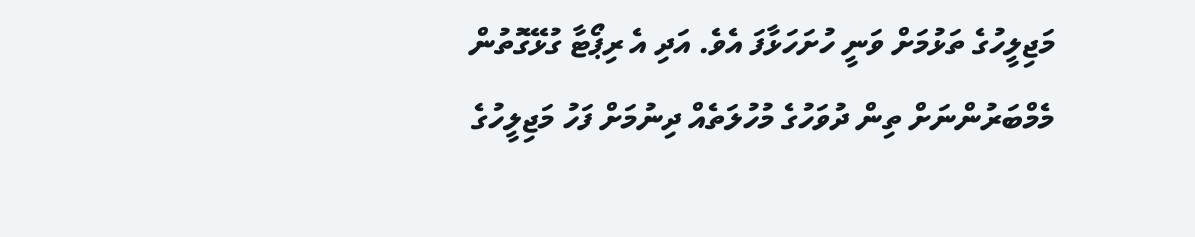މަޖިލީހުގެ ތަޅުމަށް ވަނީ ހުށަހަޅާފަ އެވެ. އަދި އެ ރިޕޯޓާ ގުޅޭގޮތުން މެމްބަރުންނަށް ތިން ދުވަހުގެ މުހުލަތެއް ދިނުމަށް ފަހު މަޖިލީހުގެ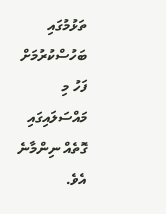ތަޅުމުގައި ބަހުސްކުރުމަށް ފަހު މި މައްސަލައިގައި ގޮތެއް ނިންމާނެ އެވެ.